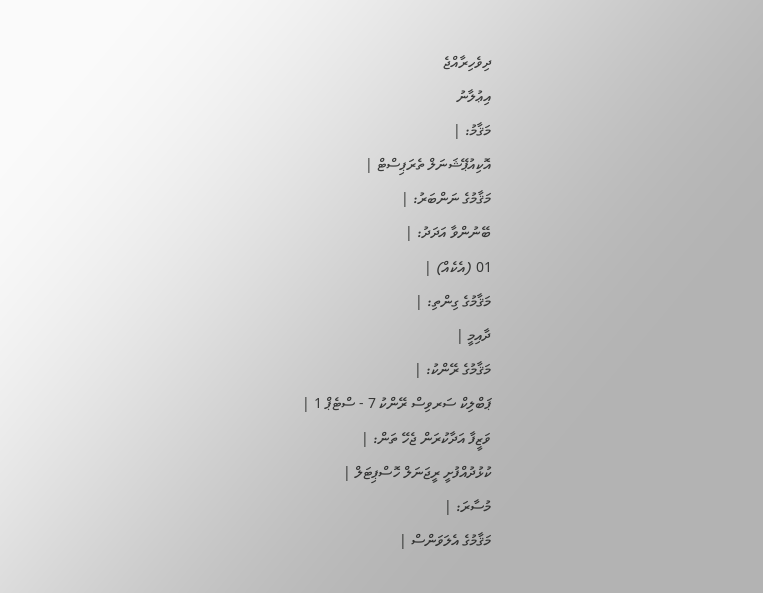ދިވެހިރާއްޖެ
އިޢުލާނު
މަޤާމު: |
އޮކިއުޕޭޝަނަލް ތެރަޕިސްޓް |
މަޤާމުގެ ނަންބަރު: |
ބޭނުންވާ އަދަދު: |
01 (އެކެއް) |
މަޤާމުގެ ގިންތި: |
ދާއިމީ |
މަޤާމުގެ ރޭންކު: |
ޕަބްލިކް ސަރވިސް ރޭންކު 7 - ސްޓެޕް 1 |
ވަޒީފާ އަދާކުރަން ޖެހޭ ތަން: |
ކުޅުދުއްފުށީ ރީޖަނަލް ހޮސްޕިޓަލް |
މުސާރަ: |
މަޤާމުގެ އެލަވަންސް |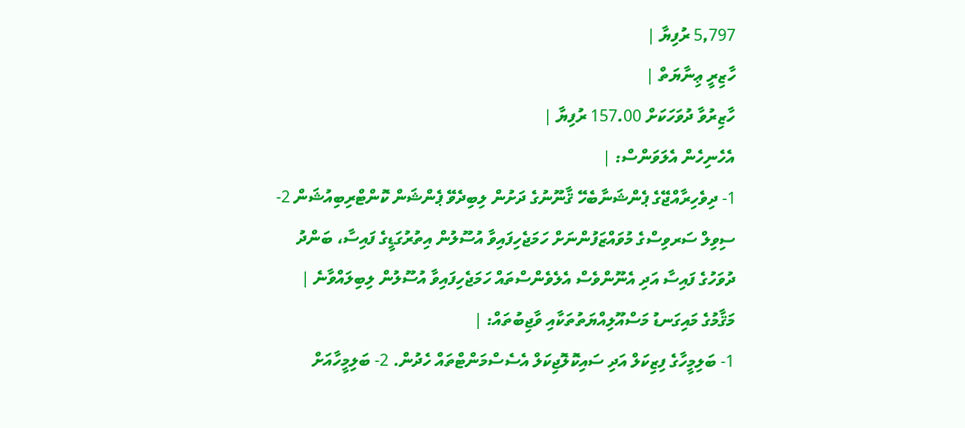5,797 ރުފިޔާ |
ހާޒިރީ ޢިނާޔަތް |
ހާޒިރުވާ ދުވަހަކަށް 157.00 ރުފިޔާ |
އެހެނިހެން އެލަވަންސް: |
1- ދިވެހިރާއްޖޭގެ ޕެންޝަނާބެހޭ ޤާނޫނުގެ ދަށުން ލިބިދެވޭ ޕެންޝަން ކޮންޓްރިބިއުޝަން 2- ސިވިލް ސަރވިސްގެ މުވައްޒަފުންނަށް ހަމަޖެހިފައިވާ އުސޫލުން އިތުރުގަޑީގެ ފައިސާ، ބަންދު ދުވަހުގެ ފައިސާ އަދި އެނޫންވެސް އެލެވެންސްތައް ހަމަޖެހިފައިވާ އުސޫލުން ލިބިލައްވާނެ |
މަޤާމުގެ މައިގަނޑު މަސްއޫލިއްޔަތުތަކާއި ވާޖިބުތައް: |
1- ބަލިމީހާގެ ފިޒިކަލް އަދި ސައިކޮލޮޖިކަލް އެސެސްމަންޓްތައް ހެދުން. 2- ބަލިމީހާއަށް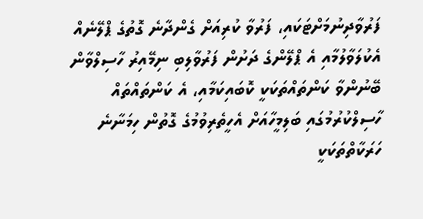ފަރުވާދިނުމަށްޓަކައި، ފަރުވާ ކުރިއަށް ގެންދާނެ ގޮތުގެ ޕްލޭނެއް އެކުލަވާލުމާއި އެ ޕްލޭންގެ ދަށުން ފަރުވާލިބި ނިމޭއިރު ހާސިލްވާން ބޭނުންވާ ކަންތައްތަކަކީ ކޮބައިކަމާއި، އެ ކަންތައްތައް ހާސިލްކުރުމުގައި ބަލިމީހާއަށް އެހީތެރިވުމުގެ ގޮތުން ހިމަނާނެ ހަރަކާތްތަކަކީ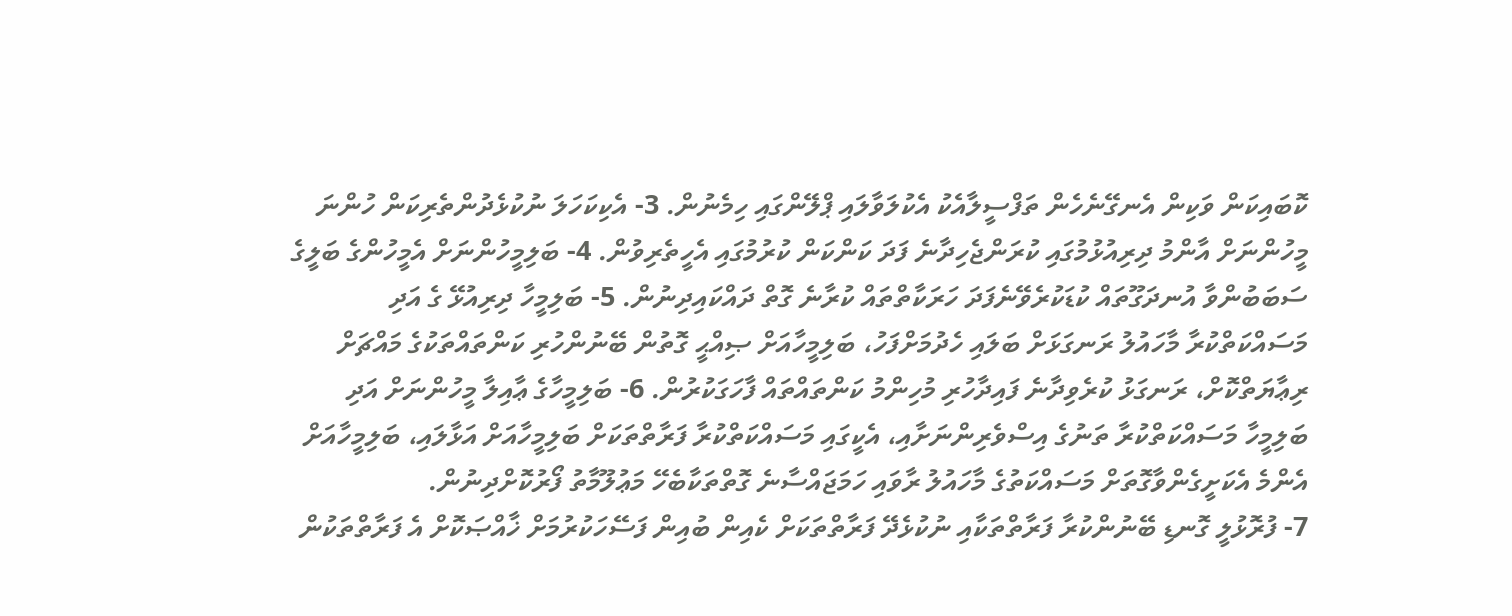ކޮބައިކަން ވަކިން އެނގޭނެހެން ތަފްސީލާއެކު އެކުލަވާލައި ޕްލޭންގައި ހިމެނުން. 3- އެކިކަހަލަ ނުކުޅެދުންތެރިކަން ހުންނަ މީހުންނަށް އާންމު ދިރިއުޅުމުގައި ކުރަންޖެހިދާނެ ފަދަ ކަންކަން ކުރުމުގައި އެހީތެރިވުން. 4- ބަލިމީހުންނަށް އެމީހުންގެ ބަލީގެ ސަބަބުންވާ އުނދަގޫތައް ކުޑަކުރެވޭނެފަދަ ހަރަކާތްތައް ކުރާނެ ގޮތް ދައްކައިދިނުން. 5- ބަލިމީހާ ދިރިއުޅޭ ގެ އަދި މަސައްކަތްކުރާ މާހައުލު ރަނގަޅަށް ބަލައި ހެދުމަށްފަހު، ބަލިމީހާއަށް ޞިއްޙީ ގޮތުން ބޭނުންހުރި ކަންތައްތަކުގެ މައްޗަށް ރިޢާޔަތްކޮށް، ރަނގަޅު ކުރެވިދާނެ ފައިދާހުރި މުހިންމު ކަންތައްތައް ފާހަގަކުރުން. 6- ބަލިމީހާގެ ޢާއިލާ މީހުންނަށް އަދި ބަލިމީހާ މަސައްކަތްކުރާ ތަނުގެ އިސްވެރިންނަށާއި، އެކީގައި މަސައްކަތްކުރާ ފަރާތްތަކަށް ބަލިމީހާއަށް އަޅާލައި، ބަލިމީހާއަށް އެންމެ އެކަށީގެންވާގޮތަށް މަސައްކަތުގެ މާހައުލު ރާވައި ހަމަޖައްސާނެ ގޮތްތަކާބެހޭ މަޢުލޫމާތު ފޯރުކޮށްދިނުން.
7- ފުރޮޅުލީ ގޮނޑި ބޭނުންކުރާ ފަރާތްތަކާއި ނުކުޅެދޭ ފަރާތްތަކަށް ކެއިން ބުއިން ފަސޭހަކުރުމަށް ޚާއްޞަކޮށް އެ ފަރާތްތަކުން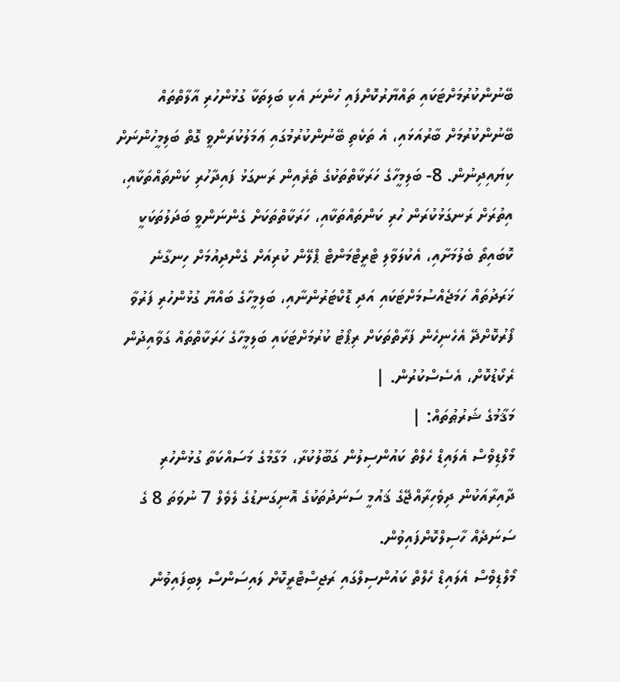ބޭނުންކުރުމަށްޓަކައި ތައްޔާރުކޮށްފައި ހުންނަ އެކި ބަލިތަކާ ގުޅުންހުރި އާލާތްތައް ބޭނުންކުރުމަށް ބާރުއަޅައި، އެ ތަކެތި ބޭނުންކުރުމުގައި ޢަމަލުކުރަންވީ ގޮތް ބަލިމީހުންނަށް ކިޔައިދިނުން. 8- ބަލިމީހާގެ ހަރަކާތްތަކުގެ ތެރެއިން ރަނގަޅު ފައިދާހުރި ކަންތައްތަކާއި، އިތުރަށް ރަނގަޅުކުރަން ހުރި ކަންތައްތަކާއި، ހަރަކާތްތަކަށް ގެންނަންވީ ބަދަލުތަކަކީ ކޮބައިތޯ ބެލުމަށާއި، އެކުލަވާލި ޓްރީޓްމަންޓް ޕްލޭން ކުރިއަށް ގެންދިއުމަށް ހިނގާނެ ޚަރަދުތައް ހަމަޖެއްސުމަށްޓަކައި އަދި ޑޮކްޓަރުންނާއި، ބަލިމީހާގެ ބައްޔާ ގުޅުންހުރި ފަރުވާ ފޯރުކޮށްދޭ އެހެނިހެން ފަރާތްތަކަށް ރިޕޯޓު ކުރުމަށްޓަކައި ބަލިމީހާގެ ހަރަކާތްތައް ގަވާއިދުން ރެކޯޑުކޮށް، އެސެސްކުރުން. |
މަޤާމުގެ ޝަރުޠުތައް: |
މޯލްޑިވްސް އެލައިޑް ހެލްތް ކައުންސިލުން ގަބޫލުކުރާ، މަގާމުގެ މަސައްކަތާ ގުޅުންހުރި ދާއިރާއަކުން ދިވެހިރާއްޖޭގެ ޤައުމީ ސަނަދުތަކުގެ އޮނިގަނޑުގެ ލެވެލް 7 ނުވަތަ 8 ގެ ސަނަދެއް ހާސިލްކޮށްފައިވުން.
މޯލްޑިވްސް އެލައިޑް ހެލްތް ކައުންސިލްގައި ރަޖިސްޓްރީކޮށް ލައިސަންސް ލިބިފައިވުން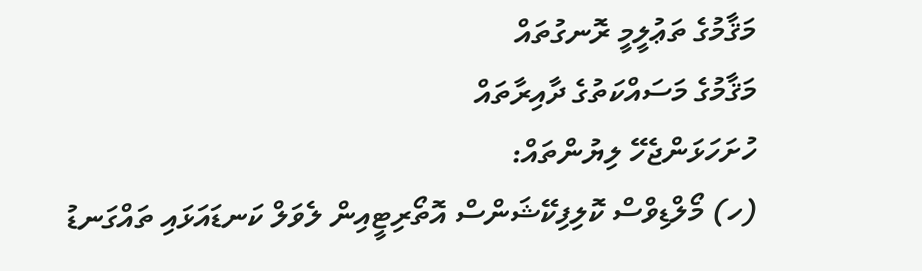މަޤާމުގެ ތަޢުލީމީ ރޮނގުތައް
މަޤާމުގެ މަސައްކަތުގެ ދާއިރާތައް
ހުށަހަޅަންޖެހޭ ލިޔުންތައް:
(ހ) މޯލްޑިވްސް ކޮލިފިކޭޝަންސް އޮތޯރިޓީއިން ލެވަލް ކަނޑައަޅައި ތައްގަނޑު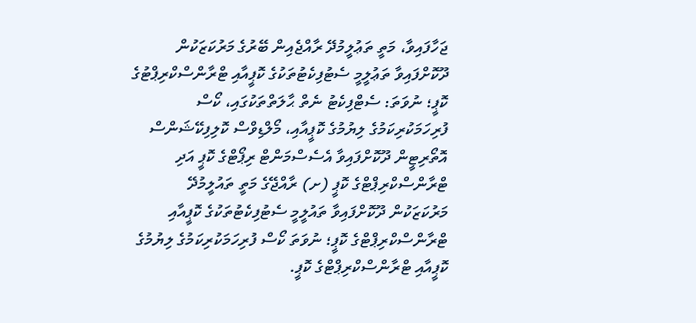ޖަހާފައިވާ، މަތީ ތަޢުލީމުދޭ ރާއްޖެއިން ބޭރުގެ މަރުކަޒަކުން ދޫކޮށްފައިވާ ތަޢުލީމީ ސެޓުފިކެޓުތަކުގެ ކޮޕީއާއި ޓްރާންސްކްރިޕްޓުގެ ކޮޕީ؛ ނުވަތަ: ސެޓްފިކެޓު ނެތް ޙާލަތްތަކުގައި، ކޯސް ފުރިހަމަކުރިކަމުގެ ލިޔުމުގެ ކޮޕީއާއި، މޯލްޑިވްސް ކޮލިފިކޭޝަންސް އޮތޯރިޓީން ދޫކޮށްފައިވާ އެސެސްމަންޓް ރިޕޯޓްގެ ކޮޕީ އަދި ޓްރާންސްކްރިޕްޓްގެ ކޮޕީ (ށ) ރާއްޖޭގެ މަތީ ތައުލީމުދޭ މަރުކަޒަކުން ދޫކޮށްފައިވާ ތައުލީމީ ސެޓުފިކެޓުތަކުގެ ކޮޕީއާއި ޓްރާންސްކްރިޕްޓްގެ ކޮޕީ؛ ނުވަތަ ކޯސް ފުރިހަމަކުރިކަމުގެ ލިޔުމުގެ ކޮޕީއާއި ޓްރާންސްކްރިޕްޓްގެ ކޮޕީ.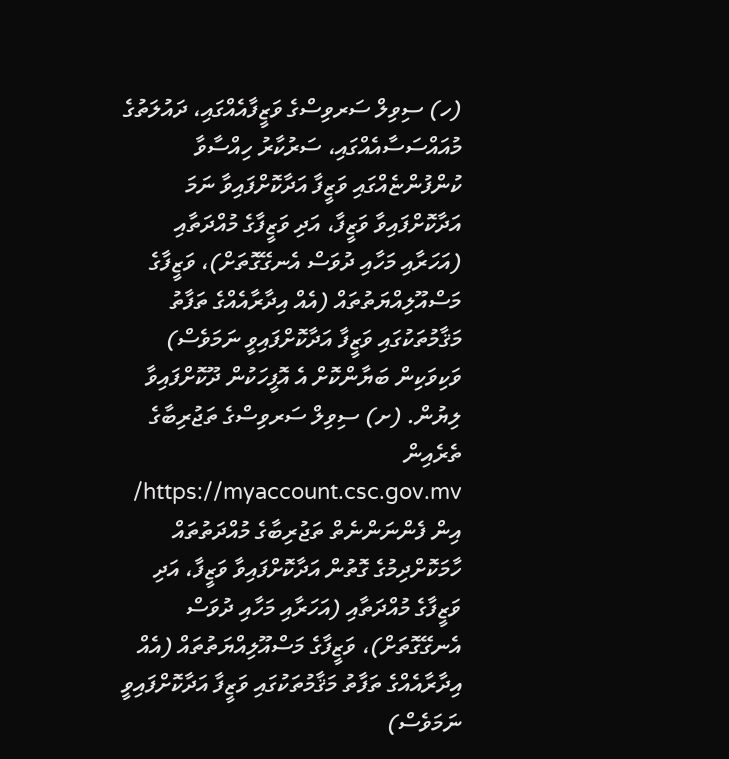(ހ) ސިވިލް ސަރވިސްގެ ވަޒީފާއެއްގައި، ދައުލަތުގެ މުއައްސަސާއެއްގައި، ސަރުކާރު ހިއްސާވާ ކުންފުންޏެއްގައި ވަޒީފާ އަދާކޮށްފައިވާ ނަމަ އަދާކޮށްފައިވާ ވަޒީފާ، އަދި ވަޒީފާގެ މުއްދަތާއި (އަހަރާއި މަހާއި ދުވަސް އެނގޭގޮތަށް)، ވަޒީފާގެ މަސްއޫލިއްޔަތުތައް (އެއް އިދާރާއެއްގެ ތަފާތު މަޤާމުތަކުގައި ވަޒީފާ އަދާކޮށްފައިވީ ނަމަވެސް) ވަކިވަކިން ބަޔާންކޮށް އެ އޮފީހަކުން ދޫކޮށްފައިވާ ލިޔުން. (ށ) ސިވިލް ސަރވިސްގެ ތަޖުރިބާގެ ތެރެއިން https://myaccount.csc.gov.mv/ އިން ފެންނަންނެތް ތަޖުރިބާގެ މުއްދަތުތައް ހާމަކޮށްދިމުގެ ގޮތުން އަދާކޮށްފައިވާ ވަޒީފާ، އަދި ވަޒީފާގެ މުއްދަތާއި (އަހަރާއި މަހާއި ދުވަސް އެނގޭގޮތަށް)، ވަޒީފާގެ މަސްއޫލިއްޔަތުތައް (އެއް އިދާރާއެއްގެ ތަފާތު މަޤާމުތަކުގައި ވަޒީފާ އަދާކޮށްފައިވީ ނަމަވެސް)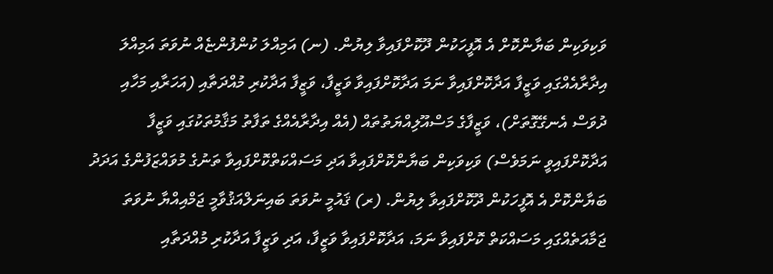ވަކިވަކިން ބަޔާންކޮށް އެ އޮފީހަކުން ދޫކޮށްފައިވާ ލިޔުން. (ނ) އަމިއްލަ ކުންފުންޏެއް ނުވަތަ އަމިއްލަ އިދާރާއެއްގައި ވަޒީފާ އަދާކޮށްފައިވާ ނަމަ އަދާކޮށްފައިވާ ވަޒީފާ، ވަޒީފާ އަދާކުރި މުއްދަތާއި (އަހަރާއި މަހާއި ދުވަސް އެނގޭގޮތަށް)، ވަޒީފާގެ މަސްއޫލިއްޔަތުތައް (އެއް އިދާރާއެއްގެ ތަފާތު މަޤާމުތަކުގައި ވަޒީފާ އަދާކޮށްފައިވީ ނަމަވެސް) ވަކިވަކިން ބަޔާންކޮށްފައިވާ އަދި މަސައްކަތްކޮށްފައިވާ ތަނުގެ މުވައްޒަފުންގެ އަދަދު ބަޔާންކޮށް އެ އޮފީހަކުން ދޫކޮށްފައިވާ ލިޔުން. (ރ) ޤައުމީ ނުވަތަ ބައިނަލްއަޤުވާމީ ޖަމްއިއްޔާ ނުވަތަ ޖަމާއަތެއްގައި މަސައްކަތް ކޮށްފައިވާ ނަމަ، އަދާކޮށްފައިވާ ވަޒީފާ، އަދި ވަޒީފާ އަދާކުރި މުއްދަތާއި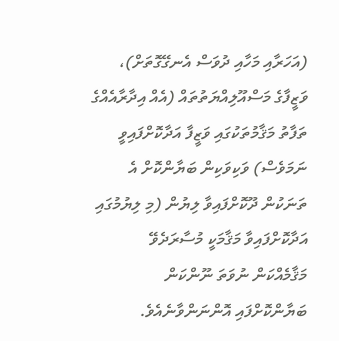(އަހަރާއި މަހާއި ދުވަސް އެނގޭގޮތަށް)، ވަޒީފާގެ މަސްއޫލިއްޔަތުތައް (އެއް އިދާރާއެއްގެ ތަފާތު މަޤާމުތަކުގައި ވަޒީފާ އަދާކޮށްފައިވީ ނަމަވެސް) ވަކިވަކިން ބަޔާންކޮށް އެ ތަނަކުން ދޫކޮށްފައިވާ ލިޔުން (މި ލިޔުމުގައި އަދާކޮށްފައިވާ މަޤާމަކީ މުސާރަދެވޭ މަޤާމެއްކަން ނުވަތަ ނޫންކަން ބަޔާންކޮށްފައި އޮންނަންވާނެއެވެ.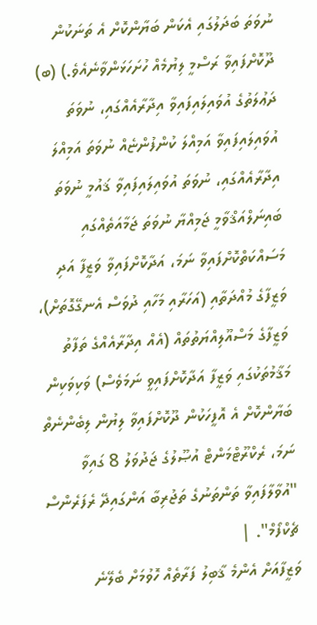ނުވަތަ ބަދަލުގައި އެކަން ބަޔާންކޮށް އެ ތަނަކުން ދޫކޮށްފައިވާ ރަސްމީ ލިޔުމެއް ހުށަހަޅަންވާނެއެވެ.) (ބ) ދަޢުލަތުގެ އުވައިލައިފައިވާ އިދާރާއެއްގައި، ނުވަތަ އުވައިލައިފައިވާ އަމިއްލަ ކުންފުންޏެއް ނުވަތަ އަމިއްލަ އިދާރާއެއްގައި، ނުވަތަ އުވައިލައިފައިވާ ޤައުމީ ނުވަތަ ބައިނަލްއަޤްވާމީ ޖަމިއްޔާ ނުވަތަ ޖަމާއަތެއްގައި މަސައްކަތްކޮށްފައިވާ ނަމަ، އަދާކޮށްފައިވާ ވަޒީފާ އަދި ވަޒީފާގެ މުއްދަތާއި (އަހަރާއި މަހާއި ދުވަސް އެނގޭގޮތަށް)، ވަޒީފާގެ މަސްއޫލިއްޔަތުތައް (އެއް އިދާރާއެއްގެ ތަފާތު މަޤާމުތަކުގައި ވަޒީފާ އަދާކޮށްފައިވީ ނަމަވެސް) ވަކިވަކިން ބަޔާންކޮށް އެ އޮފީހަކުން ދޫކޮށްފައިވާ ލިޔުން ލިބެންނެތް ނަމަ، ރެކްރޫޓްމަންޓް އުޞޫލުގެ ޖަދުވަލު 8 ގައިވާ "އުވާލާފައިވާ ތަންތަނުގެ ތަޖުރިބާ އަންގައިދޭ ރެފަރެންސް ޗެކްފޯމް". |
ވަޒީފާއަށް އެންމެ ޤާބިލު ފަރާތެއް ހޮވުމަށް ބެލޭނެ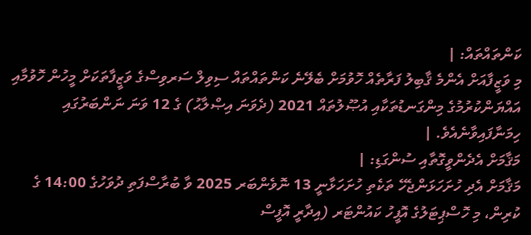ކަންތައްތައް: |
މި ވަޒީފާއަށް އެންމެ ޤާބިލު ފަރާތެއް ހޮވުމަށް ބެލޭނެ ކަންތައްތައް ސިވިލް ސަރވިސްގެ ވަޒީފާތަކަށް މީހުން ހޮވުމާއި އައްޔަންކުރުމުގެ މިންގަނޑުތަކާއި އުޞޫލުތައް 2021 (ދެވަނަ އިޞްލާޙު) ގެ 12 ވަނަ ނަންބަރުގައި ހިމަނާފައިވާނެއެވެ. |
މަޤާމަށް އެދެންވީގޮތާއި ސުންގަޑި: |
މަޤާމަށް އެދި ހުށަހަޅަންޖެހޭ ތަކެތި ހުށަހަޅާނީ 13 ނޮވެންބަރ 2025 ވާ ބުރާސްފަތި ދުވަހުގެ 14:00 ގެ ކުރިން، މި ހޮސްޕިޓަލުގެ އޮފީހު ކައުންޓަރ (އިދާރީ އޮފީސް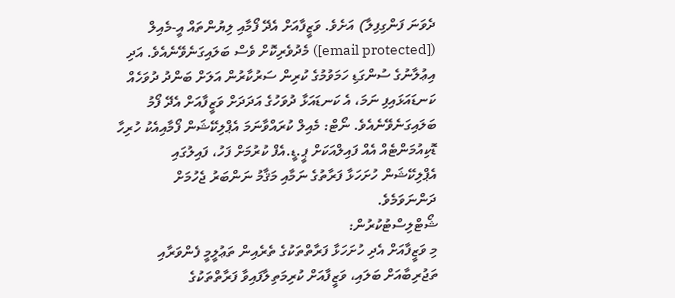ދެވަނަ ފަންގިފިލާ) އަށެވެ. ވަޒީފާއަށް އެދޭ ފޯމާއި ލިޔުންތައް އީ-މެއިލް ([email protected]) މެދުވެރިކޮށް ވެސް ބަލައިގަނެވޭނެއެވެ. އަދި އިޢުލާނުގެ ސުންގަޑި ހަމަވުމުގެ ކުރިން ސަރުކާރުން އަލަށް ބަންދު ދުވަހެއް ކަނޑައަޅައިފި ނަމަ، އެ ކަނޑައަޅާ ދުވަހުގެ އަދަދަށް ވަޒީފާއަށް އެދޭ ފޯމު ބަލައިގަނެވޭނެއެވެ. ނޯޓް: މެއިލް ކުރައްވާނަމަ އެޕްލިކޭޝަން ފޯމާއިއެކު ހުރިހާ ޑޮކިއުމަންޓެއް އެއް ފައިލްއަކަށް ޕީ.ޑީ.އެފް ކުރުމަށް ފަހު، ފައިލުގައި އެޕްލިކޭޝަން ހުށަހަޅާ ފަރާތުގެ ނަމާއި މަޤާމު ނަންބަރު ޖެހުމަށް ދަންނަވަމެވެ.
ޝޯޓްލިސްޓުކުރުން:
މި ވަޒީފާއަށް އެދި ހުށަހަޅާ ފަރާތްތަކުގެ ތެރެއިން ތަޢުލީމީ ފެންވަރާއި ތަޖުރިބާއަށް ބަލައި، ވަޒީފާއަށް ކުރިމަތިލާފައިވާ ފަރާތްތަކުގެ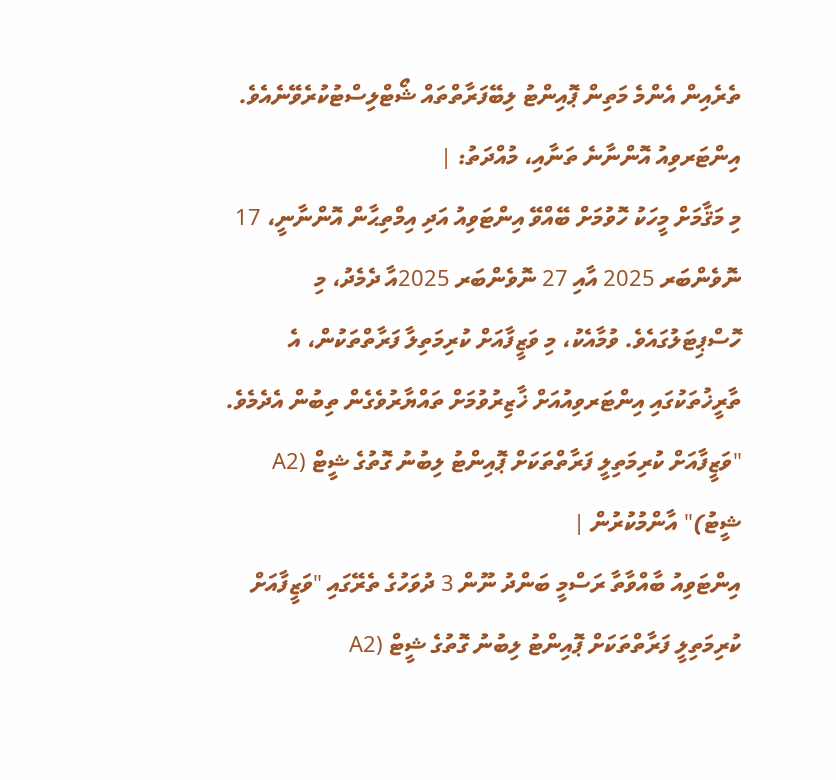ތެރެއިން އެންމެ މަތިން ޕޮއިންޓު ލިބޭފަރާތްތައް ޝޯޓްލިސްޓުކުރެވޭނެއެވެ.
އިންޓަރވިއު އޮންނާނެ ތަނާއި، މުއްދަތު: |
މި މަޤާމަށް މީހަކު ހޮވުމަށް ބޭއްވޭ އިންޓަވިއު އަދި އިމްތިޙާން އޮންނާނީ، 17 ނޮވެންބަރ 2025 އާއި 27 ނޮވެންބަރ 2025އާ ދެމެދު، މި ހޮސްޕިޓަލުގައެވެ. ވުމާއެކު، މި ވަޒީފާއަށް ކުރިމަތިލާ ފަރާތްތަކުން، އެ ތާރީޚުތަކުގައި އިންޓަރވިއުއަށް ޚާޒިރުވުމަށް ތައްޔާރުވެގެން ތިބުން އެދެމެވެ.
"ވަޒީފާއަށް ކުރިމަތިލީ ފަރާތްތަކަށް ޕޮއިންޓު ލިބުނު ގޮތުގެ ޝީޓް (A2 ޝީޓު)" އާންމުކުރުން |
އިންޓަވިއު ބާއްވާތާ ރަސްމީ ބަންދު ނޫން 3 ދުވަހުގެ ތެރޭގައި "ވަޒީފާއަށް ކުރިމަތިލީ ފަރާތްތަކަށް ޕޮއިންޓު ލިބުނު ގޮތުގެ ޝީޓް (A2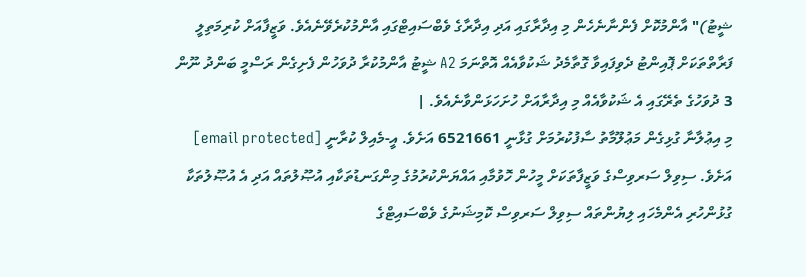ޝީޓު)" އާންމުކޮށް ފެންނާނެހެން މި އިދާރާގައި އަދި އިދާރާގެ ވެބްސައިޓްގައި އާންމުކުރެވޭނެއެވެ. ވަޒީފާއަށް ކުރިމަތިލީ ފަރާތްތަކަށް ޕޮއިންޓު ދެވިފައިވާ ގޮތާމެދު ޝަކުވާއެއް އޮތްނަމަ A2 ޝީޓު އާންމުކުރާ ދުވަހުން ފެށިގެން ރަސްމީ ބަންދު ނޫން 3 ދުވަހުގެ ތެރޭގައި އެ ޝަކުވާއެއް މި އިދާރާއަށް ހުށަހަޅަންވާނެއެވެ. |
މި އިޢުލާނާ ގުޅިގެން މަޢުލޫމާތު ސާފުކުރުމަށް ގުޅާނީ 6521661 އަށެވެ. އީ-މެއިލް ކުރާނީ [email protected] އަށެވެ. ސިވިލް ސަރވިސްގެ ވަޒީފާތަކަށް މީހުން ހޮވުމާއި އައްޔަންކުރުމުގެ މިންގަނޑުތަކާއި އުޞޫލުތައް އަދި އެ އުޞޫލުތަކާ ގުޅުންހުރި އެންމެހައި ލިޔުންތައް ސިވިލް ސަރވިސް ކޮމިޝަނުގެ ވެބްސައިޓްގެ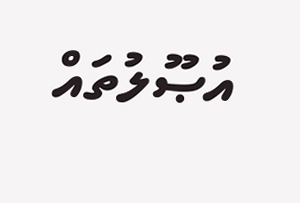އުޞޫލުތައް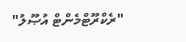"ރެކްރޫޓްމެންޓް އުޞޫލު"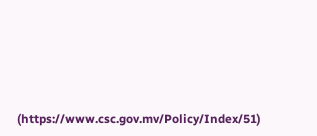(https://www.csc.gov.mv/Policy/Index/51)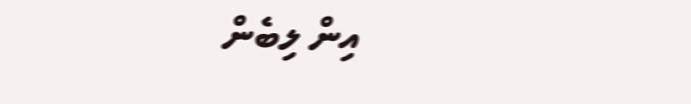އިން ލިބެން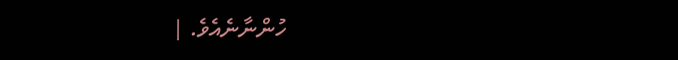ހުންނާނެއެވެ. |